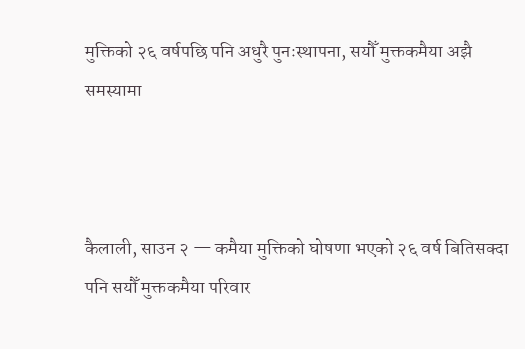मुक्तिको २६ वर्षपछि पनि अधुरै पुनःस्थापना, सयौँ मुक्तकमैया अझै समस्यामा



कैलाली, साउन २ — कमैया मुक्तिको घोषणा भएको २६ वर्ष बितिसक्दा पनि सयौँ मुक्तकमैया परिवार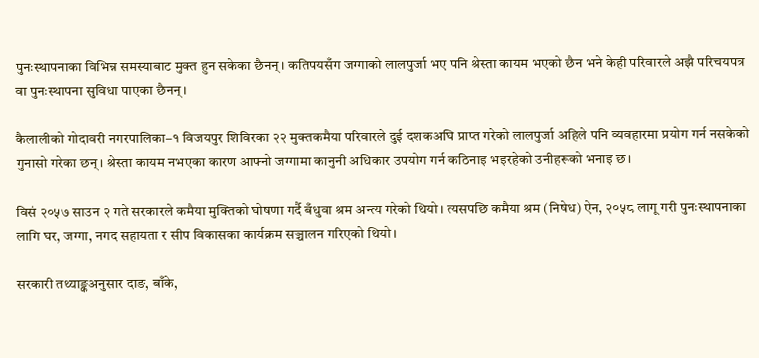पुनःस्थापनाका विभिन्न समस्याबाट मुक्त हुन सकेका छैनन्। कतिपयसँग जग्गाको लालपुर्जा भए पनि श्रेस्ता कायम भएको छैन भने केही परिवारले अझै परिचयपत्र वा पुनःस्थापना सुविधा पाएका छैनन्।

कैलालीको गोदावरी नगरपालिका–१ विजयपुर शिविरका २२ मुक्तकमैया परिवारले दुई दशकअघि प्राप्त गरेको लालपुर्जा अहिले पनि व्यवहारमा प्रयोग गर्न नसकेको गुनासो गरेका छन्। श्रेस्ता कायम नभएका कारण आफ्नो जग्गामा कानुनी अधिकार उपयोग गर्न कठिनाइ भइरहेको उनीहरूको भनाइ छ।

विसं २०५७ साउन २ गते सरकारले कमैया मुक्तिको घोषणा गर्दै बँधुवा श्रम अन्त्य गरेको थियो। त्यसपछि कमैया श्रम (निषेध) ऐन, २०५८ लागू गरी पुनःस्थापनाका लागि घर, जग्गा, नगद सहायता र सीप विकासका कार्यक्रम सञ्चालन गरिएको थियो।

सरकारी तथ्याङ्कअनुसार दाङ, बाँके,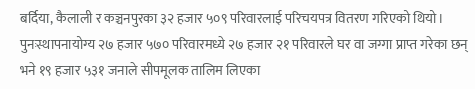बर्दिया, कैलाली र कञ्चनपुरका ३२ हजार ५०९ परिवारलाई परिचयपत्र वितरण गरिएको थियो। पुनःस्थापनायोग्य २७ हजार ५७० परिवारमध्ये २७ हजार २१ परिवारले घर वा जग्गा प्राप्त गरेका छन् भने १९ हजार ५३१ जनाले सीपमूलक तालिम लिएका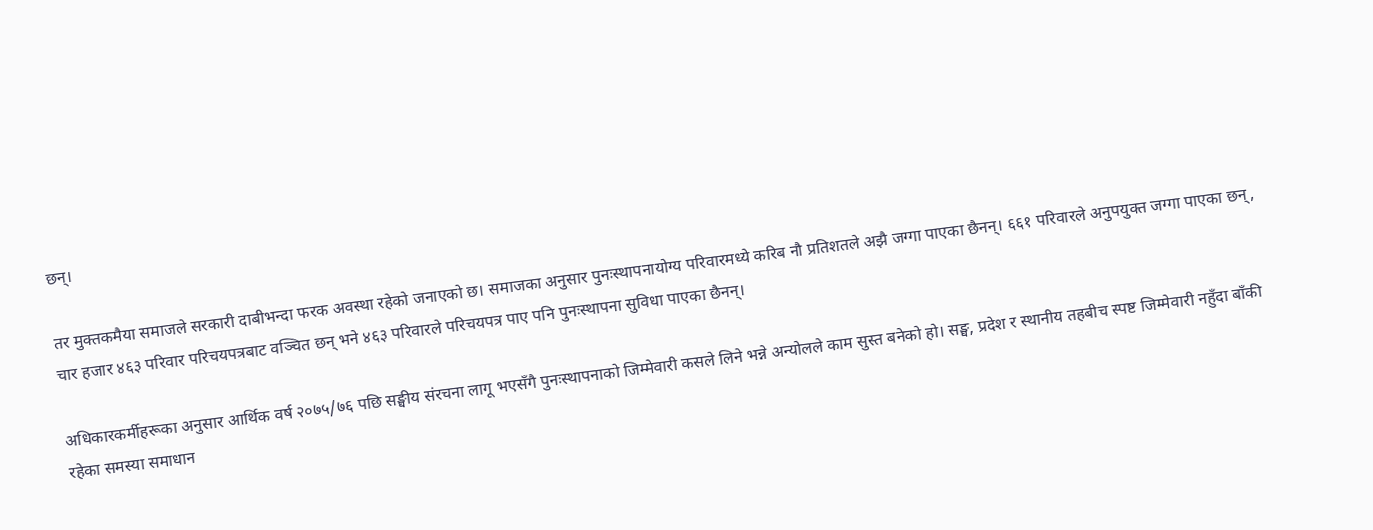छन्।

तर मुक्तकमैया समाजले सरकारी दाबीभन्दा फरक अवस्था रहेको जनाएको छ। समाजका अनुसार पुनःस्थापनायोग्य परिवारमध्ये करिब नौ प्रतिशतले अझै जग्गा पाएका छैनन्। ६६१ परिवारले अनुपयुक्त जग्गा पाएका छन्, चार हजार ४६३ परिवार परिचयपत्रबाट वञ्चित छन् भने ४६३ परिवारले परिचयपत्र पाए पनि पुनःस्थापना सुविधा पाएका छैनन्।

अधिकारकर्मीहरूका अनुसार आर्थिक वर्ष २०७५/७६ पछि सङ्घीय संरचना लागू भएसँगै पुनःस्थापनाको जिम्मेवारी कसले लिने भन्ने अन्योलले काम सुस्त बनेको हो। सङ्घ, प्रदेश र स्थानीय तहबीच स्पष्ट जिम्मेवारी नहुँदा बाँकी रहेका समस्या समाधान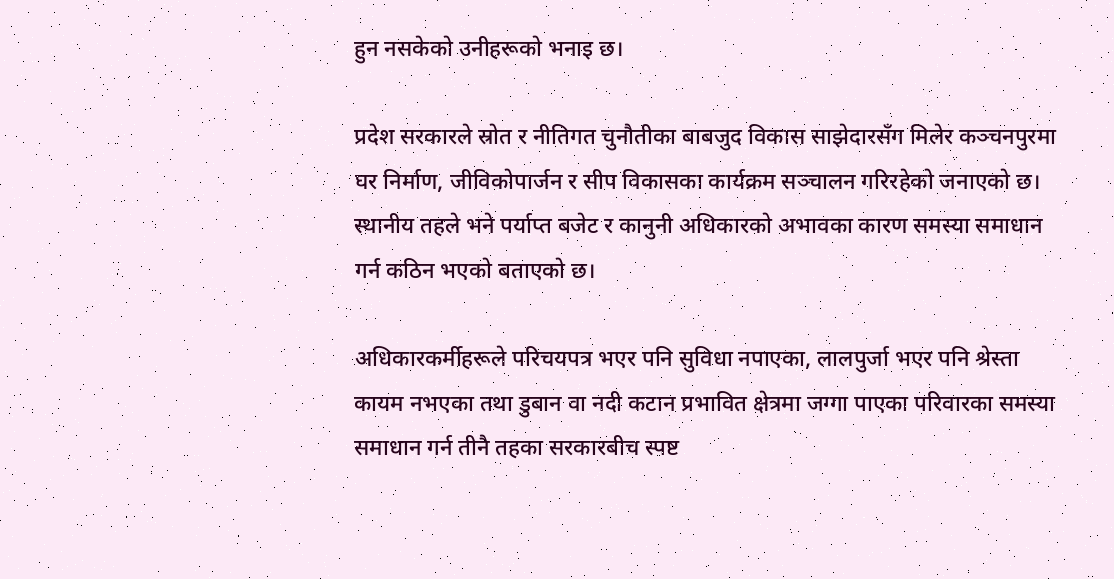हुन नसकेको उनीहरूको भनाइ छ।

प्रदेश सरकारले स्रोत र नीतिगत चुनौतीका बाबजुद विकास साझेदारसँग मिलेर कञ्चनपुरमा घर निर्माण, जीविकोपार्जन र सीप विकासका कार्यक्रम सञ्चालन गरिरहेको जनाएको छ। स्थानीय तहले भने पर्याप्त बजेट र कानुनी अधिकारको अभावका कारण समस्या समाधान गर्न कठिन भएको बताएको छ।

अधिकारकर्मीहरूले परिचयपत्र भएर पनि सुविधा नपाएका, लालपुर्जा भएर पनि श्रेस्ता कायम नभएका तथा डुबान वा नदी कटान प्रभावित क्षेत्रमा जग्गा पाएका परिवारका समस्या समाधान गर्न तीनै तहका सरकारबीच स्पष्ट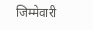जिम्मेवारी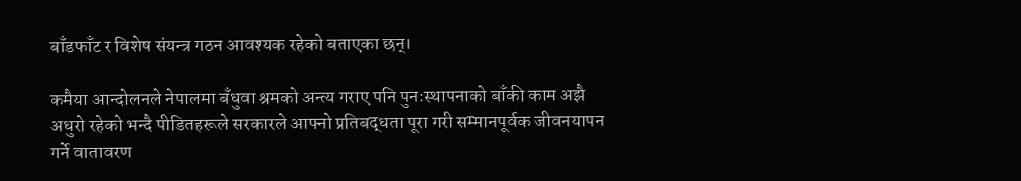बाँडफाँट र विशेष संयन्त्र गठन आवश्यक रहेको बताएका छन्।

कमैया आन्दोलनले नेपालमा बँधुवा श्रमको अन्त्य गराए पनि पुनःस्थापनाको बाँकी काम अझै अधुरो रहेको भन्दै पीडितहरूले सरकारले आफ्नो प्रतिबद्धता पूरा गरी सम्मानपूर्वक जीवनयापन गर्ने वातावरण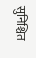सुनिश्चित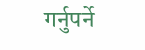गर्नुपर्ने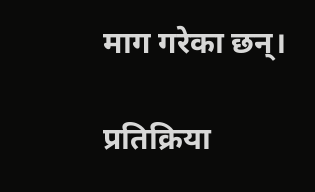माग गरेका छन्।

प्रतिक्रिया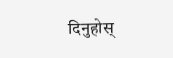दिनुहोस्